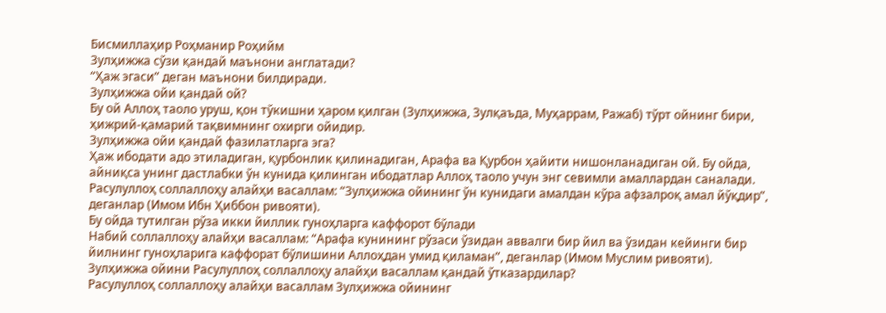Бисмиллаҳир Роҳманир Роҳийм
Зулҳижжа сўзи қандай маънони англатади?
“Ҳаж эгаси” деган маънони билдиради.
Зулҳижжа ойи қандай ой?
Бу ой Аллоҳ таоло уруш, қон тўкишни ҳаром қилган (Зулҳижжа, Зулқаъда, Муҳаррам, Ражаб) тўрт ойнинг бири, ҳижрий-қамарий тақвимнинг охирги ойидир.
Зулҳижжа ойи қандай фазилатларга эга?
Ҳаж ибодати адо этиладиган, қурбонлик қилинадиган, Арафа ва Қурбон ҳайити нишонланадиган ой. Бу ойда, айниқса унинг дастлабки ўн кунида қилинган ибодатлар Аллоҳ таоло учун энг севимли амаллардан саналади. Расулуллоҳ соллаллоҳу алайҳи васаллам: “Зулҳижжа ойининг ўн кунидаги амалдан кўра афзалроқ амал йўқдир”, деганлар (Имом Ибн Ҳиббон ривояти).
Бу ойда тутилган рўза икки йиллик гуноҳларга каффорот бўлади
Набий соллаллоҳу алайҳи васаллам: “Арафа кунининг рўзаси ўзидан аввалги бир йил ва ўзидан кейинги бир йилнинг гуноҳларига каффорат бўлишини Аллоҳдан умид қиламан”, деганлар (Имом Муслим ривояти).
Зулҳижжа ойини Расулуллоҳ соллаллоҳу алайҳи васаллам қандай ўтказардилар?
Расулуллоҳ соллаллоҳу алайҳи васаллам Зулҳижжа ойининг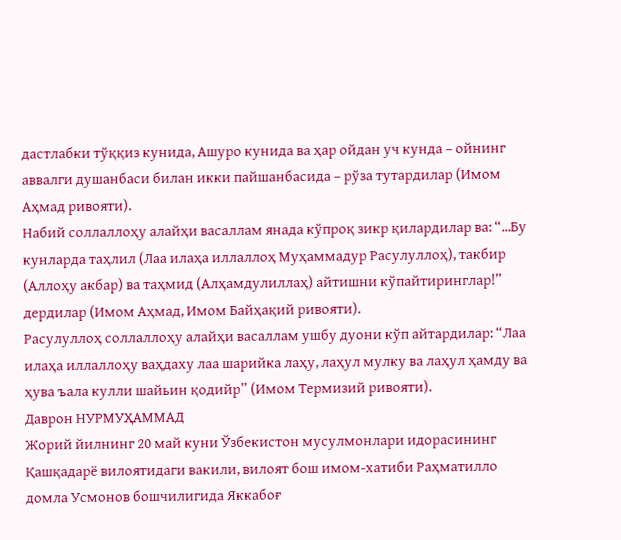дастлабки тўққиз кунида, Ашуро кунида ва ҳар ойдан уч кунда – ойнинг аввалги душанбаси билан икки пайшанбасида – рўза тутардилар (Имом Аҳмад ривояти).
Набий соллаллоҳу алайҳи васаллам янада кўпроқ зикр қилардилар ва: “...Бу кунларда таҳлил (Лаа илаҳа иллаллоҳ Муҳаммадур Расулуллоҳ), такбир (Аллоҳу акбар) ва таҳмид (Алҳамдулиллаҳ) айтишни кўпайтиринглар!” дердилар (Имом Аҳмад, Имом Байҳақий ривояти).
Расулуллоҳ соллаллоҳу алайҳи васаллам ушбу дуони кўп айтардилар: “Лаа илаҳа иллаллоҳу ваҳдаху лаа шарийка лаҳу, лаҳул мулку ва лаҳул ҳамду ва ҳува ъала кулли шайьин қодийр” (Имом Термизий ривояти).
Даврон НУРМУҲАММАД
Жорий йилнинг 20 май куни Ўзбекистон мусулмонлари идорасининг Қашқадарё вилоятидаги вакили, вилоят бош имом-хатиби Раҳматилло домла Усмонов бошчилигида Яккабоғ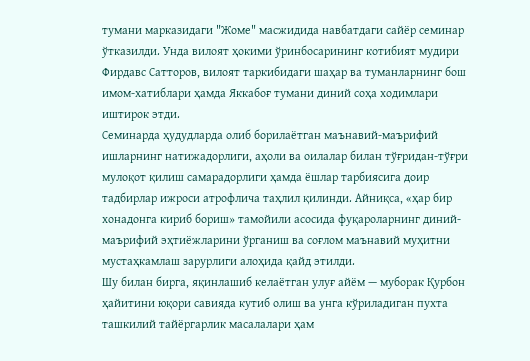тумани марказидаги "Жоме" масжидида навбатдаги сайёр семинар ўтказилди. Унда вилоят ҳокими ўринбосарининг котибият мудири Фирдавс Сатторов, вилоят таркибидаги шаҳар ва туманларнинг бош имом-хатиблари ҳамда Яккабоғ тумани диний соҳа ходимлари иштирок этди.
Семинарда ҳудудларда олиб борилаётган маънавий-маърифий ишларнинг натижадорлиги, аҳоли ва оилалар билан тўғридан-тўғри мулоқот қилиш самарадорлиги ҳамда ёшлар тарбиясига доир тадбирлар ижроси атрофлича таҳлил қилинди. Айниқса, «ҳар бир хонадонга кириб бориш» тамойили асосида фуқароларнинг диний-маърифий эҳтиёжларини ўрганиш ва соғлом маънавий муҳитни мустаҳкамлаш зарурлиги алоҳида қайд этилди.
Шу билан бирга, яқинлашиб келаётган улуғ айём — муборак Қурбон ҳайитини юқори савияда кутиб олиш ва унга кўриладиган пухта ташкилий тайёргарлик масалалари ҳам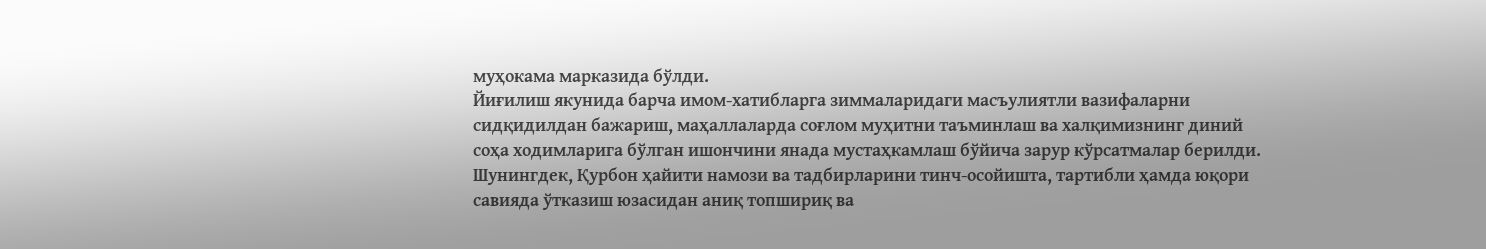муҳокама марказида бўлди.
Йиғилиш якунида барча имом-хатибларга зиммаларидаги масъулиятли вазифаларни сидқидилдан бажариш, маҳаллаларда соғлом муҳитни таъминлаш ва халқимизнинг диний соҳа ходимларига бўлган ишончини янада мустаҳкамлаш бўйича зарур кўрсатмалар берилди.
Шунингдек, Қурбон ҳайити намози ва тадбирларини тинч-осойишта, тартибли ҳамда юқори савияда ўтказиш юзасидан аниқ топшириқ ва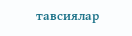тавсиялар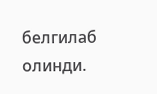белгилаб олинди.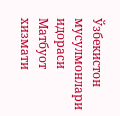Ўзбекистон мусулмонлари идораси
Матбуот хизмати